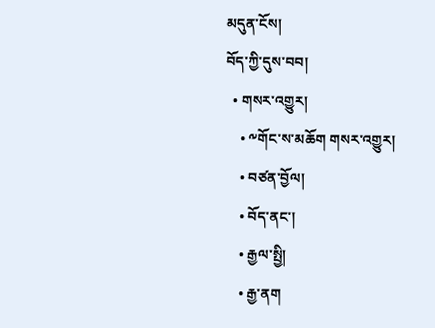མདུན་ངོས།
བོད་ཀྱི་དུས་བབ།
  • གསར་འགྱུར།
    • ༸གོང་ས་མཆོག གསར་འགྱུར།
    • བཙན་བྱོལ།
    • བོད་ནང་།
    • རྒྱལ་སྤྱི།
    • རྒྱ་ནག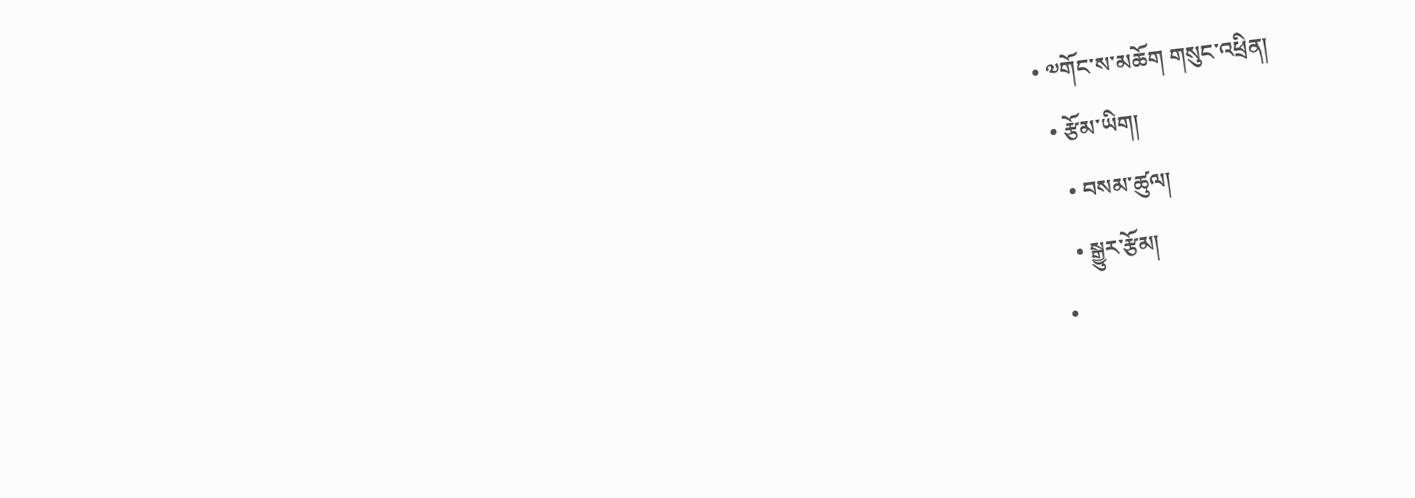• ༧གོང་ས་མཆོག གསུང་འཕྲིན།
  • རྩོམ་ཡིག།
    • བསམ་ཚུལ།
    • སྒྱུར་རྩོམ།
  •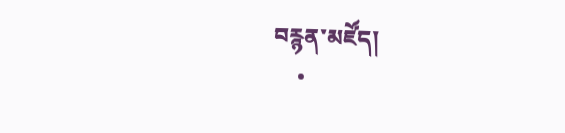བརྙན་མཛོད།
    •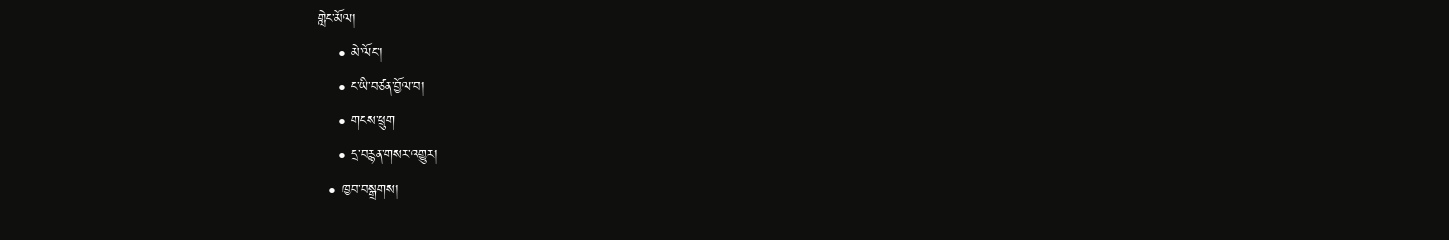གླེང་མོལ།
    • མེ་ལོང་།
    • ང་ཡི་བཙན་བྱོལ་བ།
    • གངས་ཕྲུག
    • དྲ་བརྙན་གསར་འགྱུར།
  • ཁྱབ་བསྒྲགས།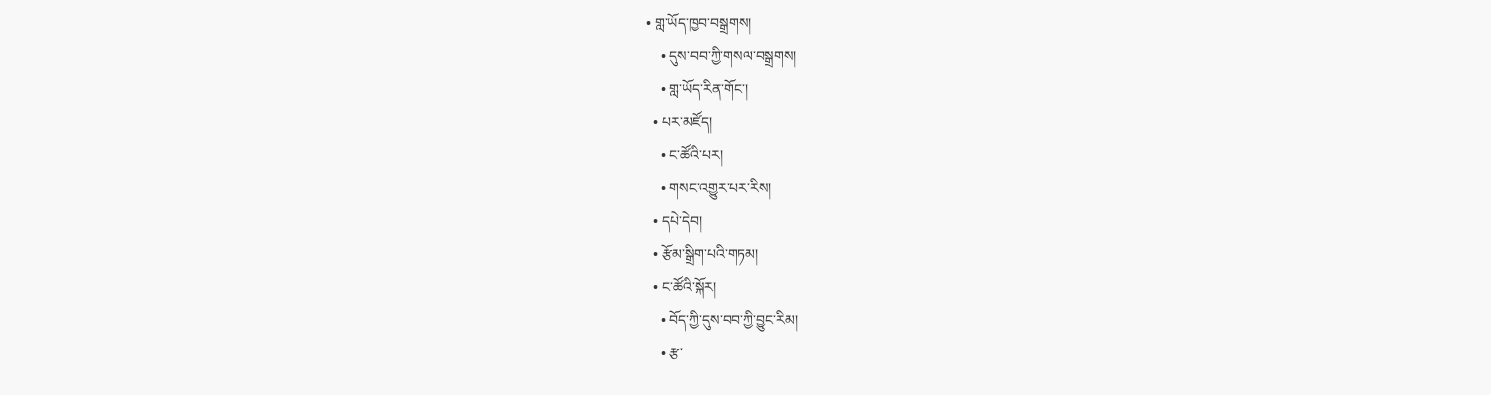• གླ་ཡོད་ཁྱབ་བསྒྲགས།
    • དུས་བབ་ཀྱི་གསལ་བསྒྲགས།
    • གླ་ཡོད་རིན་གོང་།
  • པར་མཛོད།
    • ང་ཚོའི་པར།
    • གསང་འགྱུར་པར་རིས།
  • དཔེ་དེབ།
  • རྩོམ་སྒྲིག་པའི་གཏམ།
  • ང་ཚོའི་སྐོར།
    • བོད་ཀྱི་དུས་བབ་ཀྱི་བྱུང་རིམ།
    • རྩ་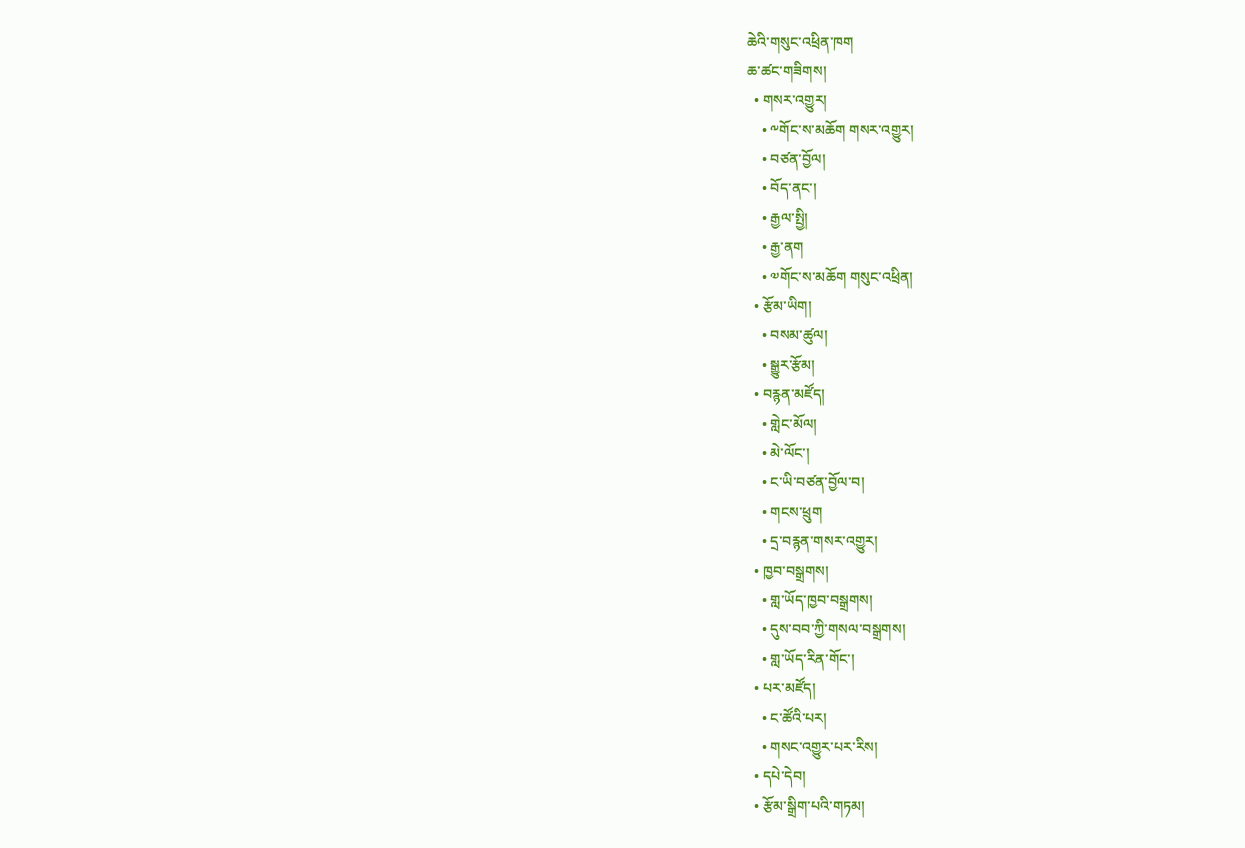ཆེའི་གསུང་འཕྲིན་ཁག
ཆ་ཚང་གཟིགས།
  • གསར་འགྱུར།
    • ༸གོང་ས་མཆོག གསར་འགྱུར།
    • བཙན་བྱོལ།
    • བོད་ནང་།
    • རྒྱལ་སྤྱི།
    • རྒྱ་ནག
    • ༧གོང་ས་མཆོག གསུང་འཕྲིན།
  • རྩོམ་ཡིག།
    • བསམ་ཚུལ།
    • སྒྱུར་རྩོམ།
  • བརྙན་མཛོད།
    • གླེང་མོལ།
    • མེ་ལོང་།
    • ང་ཡི་བཙན་བྱོལ་བ།
    • གངས་ཕྲུག
    • དྲ་བརྙན་གསར་འགྱུར།
  • ཁྱབ་བསྒྲགས།
    • གླ་ཡོད་ཁྱབ་བསྒྲགས།
    • དུས་བབ་ཀྱི་གསལ་བསྒྲགས།
    • གླ་ཡོད་རིན་གོང་།
  • པར་མཛོད།
    • ང་ཚོའི་པར།
    • གསང་འགྱུར་པར་རིས།
  • དཔེ་དེབ།
  • རྩོམ་སྒྲིག་པའི་གཏམ།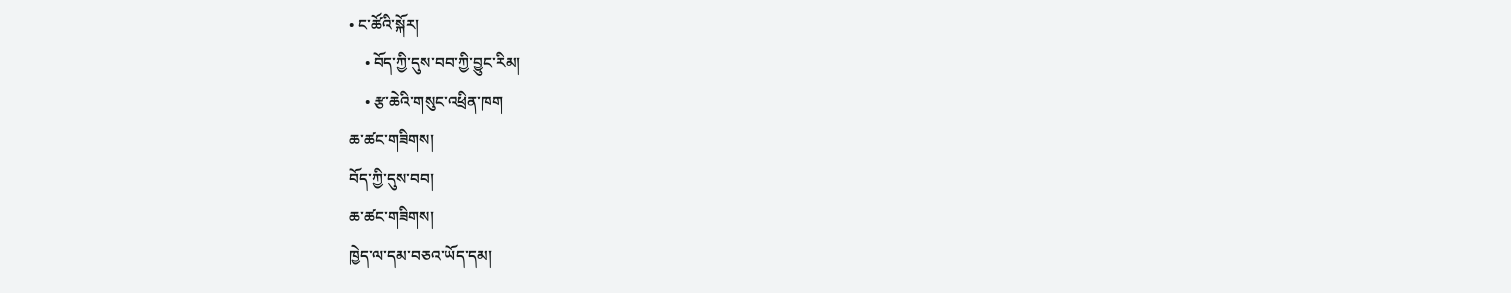• ང་ཚོའི་སྐོར།
    • བོད་ཀྱི་དུས་བབ་ཀྱི་བྱུང་རིམ།
    • རྩ་ཆེའི་གསུང་འཕྲིན་ཁག
ཆ་ཚང་གཟིགས།
བོད་ཀྱི་དུས་བབ།
ཆ་ཚང་གཟིགས།
ཁྱེད་ལ་དམ་བཅའ་ཡོད་དམ།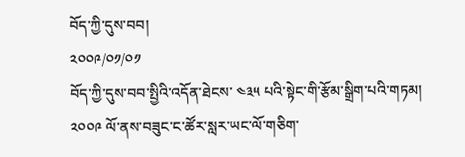བོད་ཀྱི་དུས་བབ།
༢༠༠༩/༠༡/༠༡
བོད་ཀྱི་དུས་བབ་སྤྱིའི་འདོན་ཐེངས་ ༤༣༥ པའི་སྟེང་གི་རྩོམ་སྒྲིག་པའི་གཏམ།
༢༠༠༩ ལོ་ནས་བཟུང་ང་ཚོར་སླར་ཡང་ལོ་གཅིག་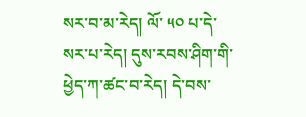སར་བ་མ་རེད། ལོ་ ༥༠ པ་དེ་སར་པ་རེད། དུས་རབས་ཤིག་གི་ཕྱེད་ཀ་ཚང་བ་རེད། དེ་བས་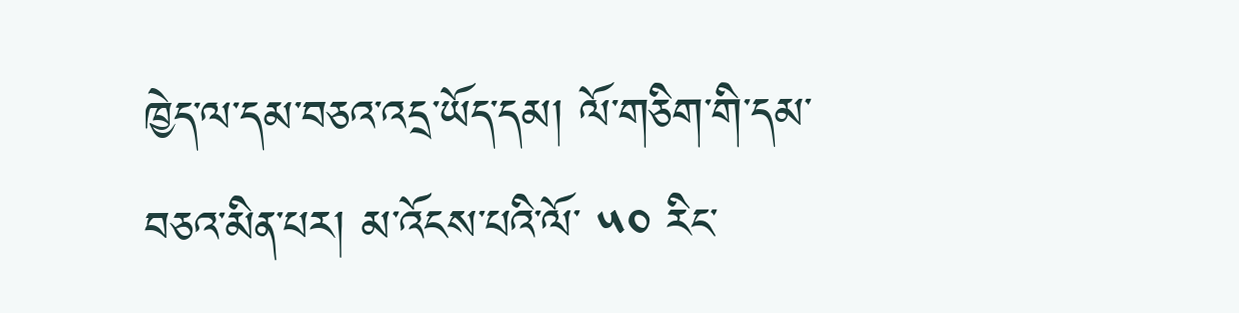ཁྱེད་ལ་དམ་བཅའ་འདྲ་ཡོད་དམ། ལོ་གཅིག་གི་དམ་བཅའ་མིན་པར། མ་འོངས་པའི་ལོ་ ༥༠ རིང་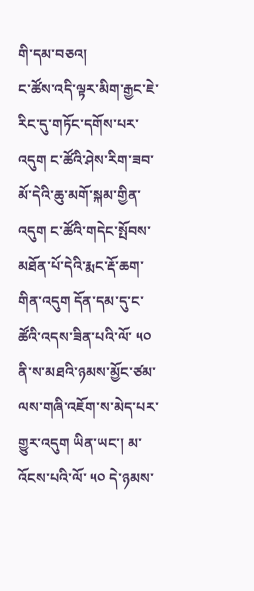གི་དམ་བཅའ།
ང་ཚོས་འདི་ལྟར་མིག་རྒྱང་ཇེ་རིང་དུ་གཏོང་དགོས་པར་འདུག ང་ཚོའི་ཤེས་རིག་ཟབ་མོ་དེའི་ཆུ་མགོ་སྐམ་གྱིན་འདུག ང་ཚོའི་གདེང་སྤོབས་མཐོན་པོ་དེའི་རྨང་རྡོ་ཆག་གིན་འདུག དོན་དམ་དུ་ང་ཚོའི་འདས་ཟིན་པའི་ལོ་ ༥༠ ནི་ས་མཐའི་ཉམས་མྱོང་ཙམ་ལས་གཞི་འཇོག་ས་མེད་པར་གྱུར་འདུག ཡིན་ཡང་། མ་འོངས་པའི་ལོ་ ༥༠ དེ་ཉམས་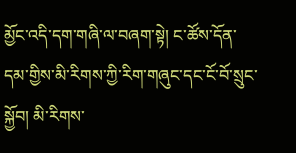མྱོང་འདི་དག་གཞི་ལ་བཞག་སྟེ། ང་ཚོས་དོན་དམ་གྱིས་མི་རིགས་ཀྱི་རིག་གཞུང་དང་ངོ་བོ་སྲུང་སྐྱོབ། མི་རིགས་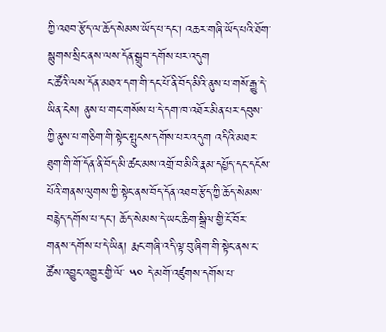ཀྱི་འཐབ་རྩོད་ལ་ཆོད་སེམས་ཡོད་པ་དང་། འཆར་གཞི་ཡོད་པའི་ཐོག་སྙུགས་སྲིང་ནས་ལས་དོན་སྒྲུབ་དགོས་པར་འདུག
ང་ཚོའི་ལས་དོན་མཐའ་དག་གི་དང་པོ་ནི་བོད་མིའི་ནུས་པ་གསོ་རྒྱུ་དེ་ཡིན་ངེས། ནུས་པ་གང་གསོས་པ་དེ་དག་ཁ་འཐོར་མིན་པར་དབུས་ཀྱི་ནུས་པ་གཅིག་གི་སྟེང་སྤུངས་དགོས་པར་འདུག འདིའི་མཐར་ཐུག་གི་གོ་དོན་ནི་བོད་མི་ཚང་མས་འགྲོ་བ་མིའི་རྣམ་དཔྱོད་དང་དངོས་པོའི་གནས་ལུགས་ཀྱི་སྟེང་ནས་བོད་དོན་འཐབ་རྩོད་ཀྱི་ཆོད་སེམས་བརྙེད་དགོས་པ་དང་། ཆོད་སེམས་དེ་ཡང་ཆིག་སྒྲིལ་གྱི་ངོ་བོར་གནས་དགོས་པ་དེ་ཡིན། རྨང་གཞི་འདི་ལྟ་བུ་ཞིག་གི་སྟེང་ནས་ང་ཚོས་འབྱུང་འགྱུར་གྱི་ལོ་ ༥༠ དེ་མགོ་འཛུགས་དགོས་པ་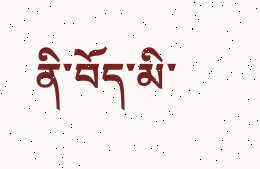ནི་བོད་མི་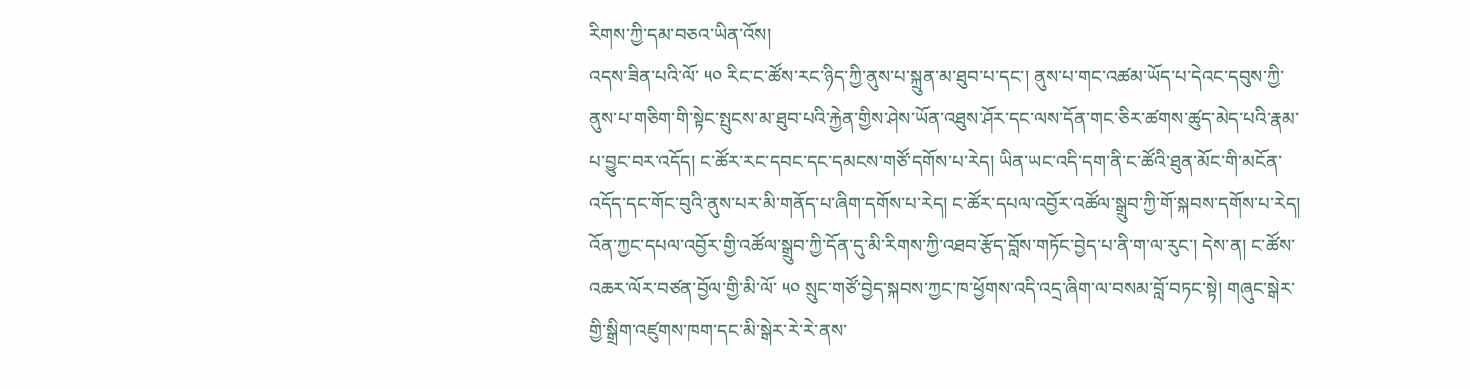རིགས་ཀྱི་དམ་བཅའ་ཡིན་འོས།
འདས་ཟིན་པའི་ལོ་ ༥༠ རིང་ང་ཚོས་རང་ཉིད་ཀྱི་ནུས་པ་སྐྲུན་མ་ཐུབ་པ་དང་། ནུས་པ་གང་འཚམ་ཡོད་པ་དེའང་དབུས་ཀྱི་ནུས་པ་གཅིག་གི་སྟེང་སྤུངས་མ་ཐུབ་པའི་རྐྱེན་གྱིས་ཤེས་ཡོན་འཐུས་ཤོར་དང་ལས་དོན་གང་ཅིར་ཚགས་ཚུད་མེད་པའི་རྣམ་པ་བྱུང་བར་འདོད། ང་ཚོར་རང་དབང་དང་དམངས་གཙོ་དགོས་པ་རེད། ཡིན་ཡང་འདི་དག་ནི་ང་ཚོའི་ཐུན་མོང་གི་མངོན་འདོད་དང་གོང་བུའི་ནུས་པར་མི་གནོད་པ་ཞིག་དགོས་པ་རེད། ང་ཚོར་དཔལ་འབྱོར་འཚོལ་སྒྲུབ་ཀྱི་གོ་སྐབས་དགོས་པ་རེད། འོན་ཀྱང་དཔལ་འབྱོར་གྱི་འཚོལ་སྒྲུབ་ཀྱི་དོན་དུ་མི་རིགས་ཀྱི་འཐབ་རྩོད་བློས་གཏོང་བྱེད་པ་ནི་ག་ལ་རུང་། དེས་ན། ང་ཚོས་འཆར་ལོར་བཙན་བྱོལ་གྱི་མི་ལོ་ ༥༠ སྲུང་གཙོ་བྱེད་སྐབས་ཀྱང་ཁ་ཕྱོགས་འདི་འདྲ་ཞིག་ལ་བསམ་བློ་བཏང་སྟེ། གཞུང་སྒེར་གྱི་སྒྲིག་འཛུགས་ཁག་དང་མི་སྒེར་རེ་རེ་ནས་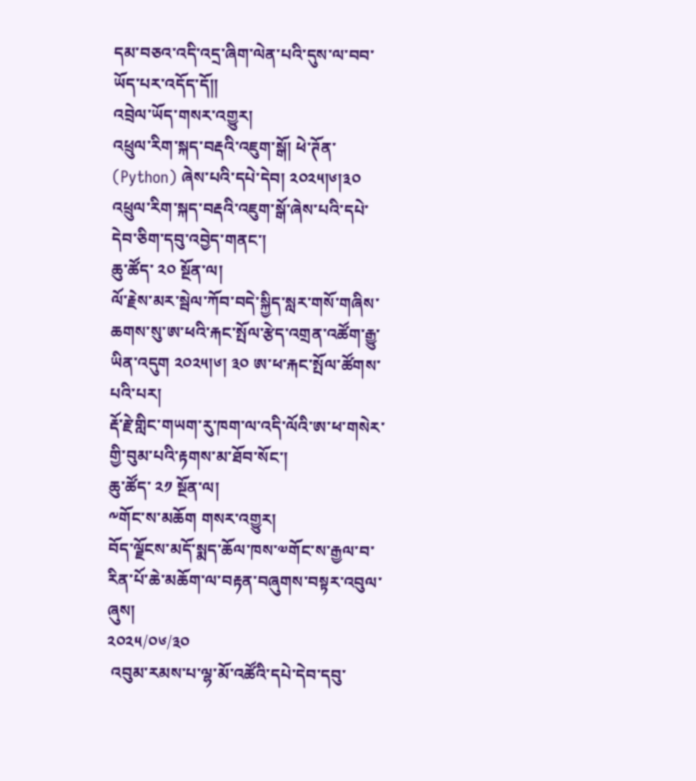དམ་བཅའ་འདི་འདྲ་ཞིག་ལེན་པའི་དུས་ལ་བབ་ཡོད་པར་འདོད་དོ།།
འབྲེལ་ཡོད་གསར་འགྱུར།
འཕྲུལ་རིག་སྐད་བརྡའི་འཇུག་སྒོ། ཕེ་ཊོན་ (Python) ཞེས་པའི་དཔེ་དེབ། ༢༠༢༥།༦།༣༠
འཕྲུལ་རིག་སྐད་བརྡའི་འཇུག་སྒོ་ཞེས་པའི་དཔེ་དེབ་ཅིག་དབུ་འབྱེད་གནང་།
ཆུ་ཚོད་ ༢༠ སྔོན་ལ།
ལོ་རྗེས་མར་སྦེལ་ཀོབ་བདེ་སྐྱིད་སླར་གསོ་གཞིས་ཆགས་སུ་ཨ་ཕའི་རྐང་སྤོལ་རྩེད་འགྲན་འཚོག་རྒྱུ་ཡིན་འདུག ༢༠༢༥།༦། ༣༠ ཨ་ཕ་རྐང་སྤོལ་ཚོགས་པའི་པར།
རྡོ་རྗེ་གླིང་གཡག་རུ་ཁག་ལ་འདི་ལོའི་ཨ་ཕ་གསེར་གྱི་བུམ་པའི་རྟགས་མ་ཐོབ་སོང་།
ཆུ་ཚོད་ ༢༡ སྔོན་ལ།
༸གོང་ས་མཆོག གསར་འགྱུར།
བོད་ལྗོངས་མདོ་སྨད་ཆོལ་ཁས་༧གོང་ས་རྒྱལ་བ་རིན་པོ་ཆེ་མཆོག་ལ་བརྟན་བཞུགས་བསྟར་འབུལ་ཞུས།
༢༠༢༥/༠༦/༣༠
 འབུམ་རམས་པ་ལྷ་མོ་འཚོའི་དཔེ་དེབ་དབུ་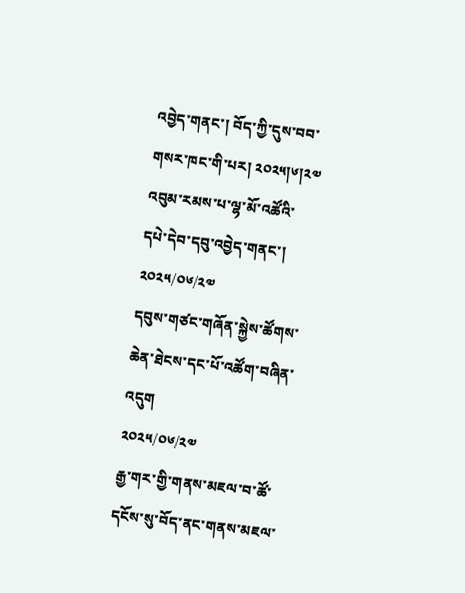འབྱེད་གནང་། བོད་ཀྱི་དུས་བབ་གསར་ཁང་གི་པར། ༢༠༢༥།༦།༢༧
འབུམ་རམས་པ་ལྷ་མོ་འཚོའི་དཔེ་དེབ་དབུ་འབྱེད་གནང་།
༢༠༢༥/༠༦/༢༧
དབུས་གཙང་གཞོན་སྐྱེས་ཚོགས་ཆེན་ཐེངས་དང་པོ་འཚོག་བཞིན་འདུག
༢༠༢༥/༠༦/༢༧
རྒྱ་གར་གྱི་གནས་མཇལ་བ་ཚོ་དངོས་སུ་བོད་ནང་གནས་མཇལ་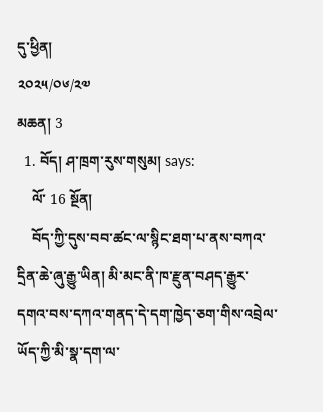དུ་ཕྱིན།
༢༠༢༥/༠༦/༢༧
མཆན། 3
  1. བོད། ཤ་ཁྲག་རུས་གསུམ། says:
    ལོ་ 16 སྔོན།
    བོད་ཀྱི་དུས་བབ་ཚང་ལ་སྙིང་ཐག་པ་ནས་བཀའ་དྲིན་ཆེ་ཞུ་རྒྱུ་ཡིན། མི་མང་ནི་ཁ་རྫུན་བཤད་རྒྱུར་དགའ་བས་དཀའ་གནད་དེ་དག་ཁྱེད་ཅག་གིས་འབྲེལ་ཡོད་ཀྱི་མི་སྣ་དག་ལ་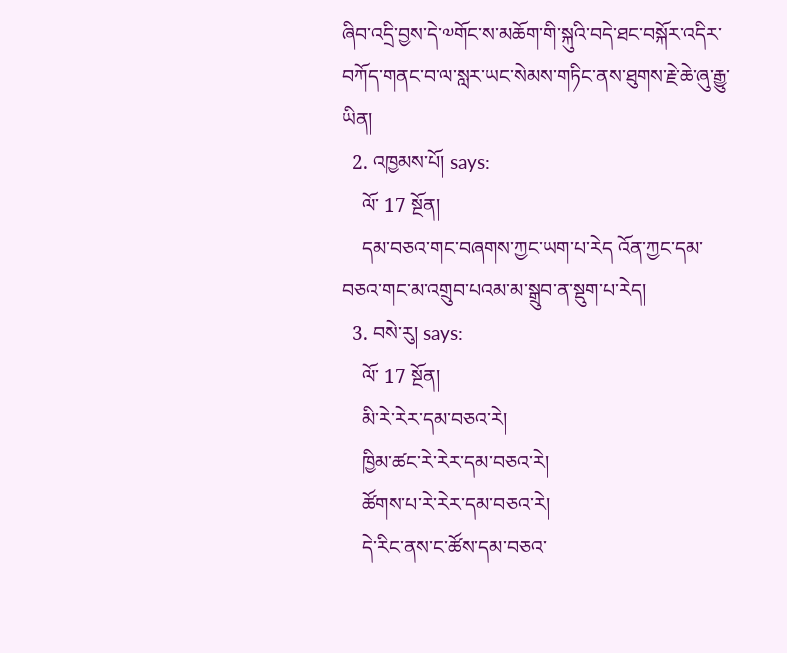ཞིབ་འདྲི་བྱས་དེ་༧གོང་ས་མཆོག་གི་སྐུའི་བདེ་ཐང་བསྐོར་འདིར་བཀོད་གནང་བ་ལ་སླར་ཡང་སེམས་གཏིང་ནས་ཐུགས་རྗེ་ཆེ་ཞུ་རྒྱུ་ཡིན།
  2. འཁྱམས་པོ། says:
    ལོ་ 17 སྔོན།
    དམ་བཅའ་གང་བཞགས་ཀྱང་ཡག་པ་རེད འོན་ཀྱང་དམ་བཅའ་གང་མ་འགྲུབ་པའམ་མ་སྒྲུབ་ན་སྡུག་པ་རེད།
  3. བསེ་རུ། says:
    ལོ་ 17 སྔོན།
    མི་རེ་རེར་དམ་བཅའ་རེ།
    ཁྱིམ་ཚང་རེ་རེར་དམ་བཅའ་རེ།
    ཚོགས་པ་རེ་རེར་དམ་བཅའ་རེ།
    དེ་རིང་ནས་ང་ཚོས་དམ་བཅའ་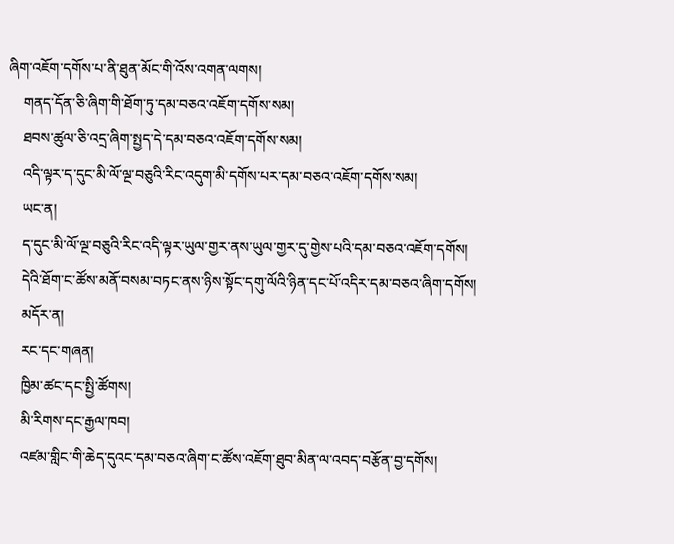ཞིག་འཇོག་དགོས་པ་ནི་ཐུན་མོང་གི་འོས་འགན་ལགས།
    གནད་དོན་ཅི་ཞིག་གི་ཐོག་ཏུ་དམ་བཅའ་འཇོག་དགོས་སམ།
    ཐབས་ཚུལ་ཅི་འདྲ་ཞིག་སྤྱད་དེ་དམ་བཅའ་འཇོག་དགོས་སམ།
    འདི་ལྟར་ད་དུང་མི་ལོ་ལྔ་བཅུའི་རིང་འདུག་མི་དགོས་པར་དམ་བཅའ་འཇོག་དགོས་སམ།
    ཡང་ན།
    ད་དུང་མི་ལོ་ལྔ་བཅུའི་རིང་འདི་ལྟར་ཡུལ་གྱར་ནས་ཡུལ་གྱར་དུ་གྱེས་པའི་དམ་བཅའ་འཇོག་དགོས།
    དེའི་ཐོག་ང་ཚོས་མནོ་བསམ་བཏང་ནས་ཉིས་སྟོང་དགུ་ལོའི་ཉིན་དང་པོ་འདིར་དམ་བཅའ་ཞིག་དགོས།
    མདོར་ན།
    རང་དང་གཞན།
    ཁྱིམ་ཚང་དང་སྤྱི་ཚོགས།
    མི་རིགས་དང་རྒྱལ་ཁབ།
    འཛམ་གླིང་གི་ཆེད་དུའང་དམ་བཅའ་ཞིག་ང་ཚོས་འཇོག་ཐུབ་མིན་ལ་འབད་བརྩོན་བྱ་དགོས།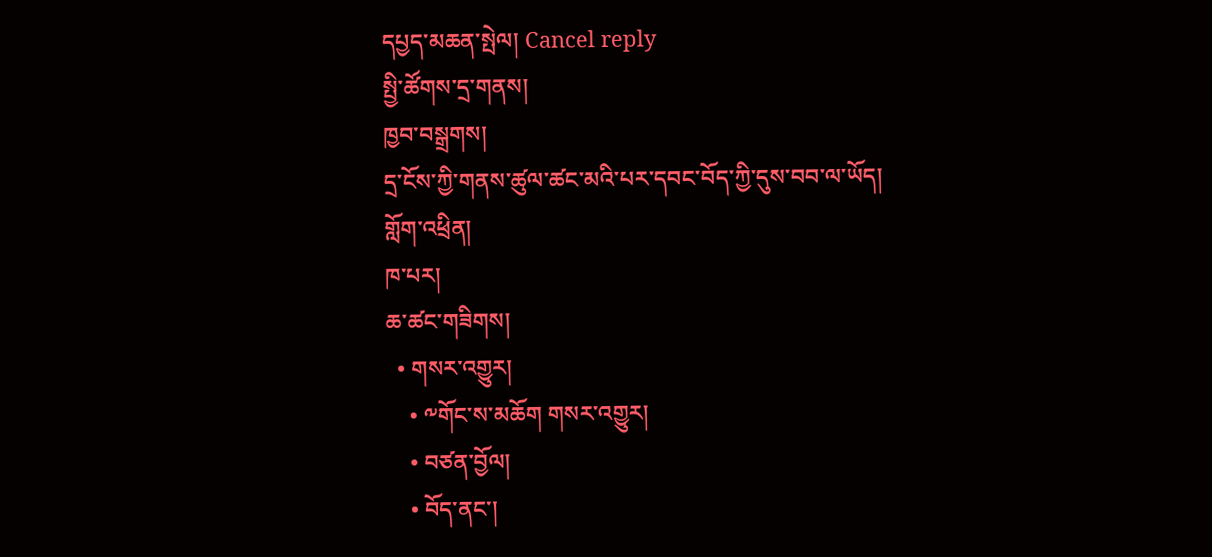དཔྱད་མཆན་སྤེལ། Cancel reply
སྤྱི་ཚོགས་དྲ་གནས།
ཁྱབ་བསྒྲགས།
དྲ་ངོས་ཀྱི་གནས་ཚུལ་ཚང་མའི་པར་དབང་བོད་ཀྱི་དུས་བབ་ལ་ཡོད།
གློག་འཕྲིན།
ཁ་པར།
ཆ་ཚང་གཟིགས།
  • གསར་འགྱུར།
    • ༸གོང་ས་མཆོག གསར་འགྱུར།
    • བཙན་བྱོལ།
    • བོད་ནང་།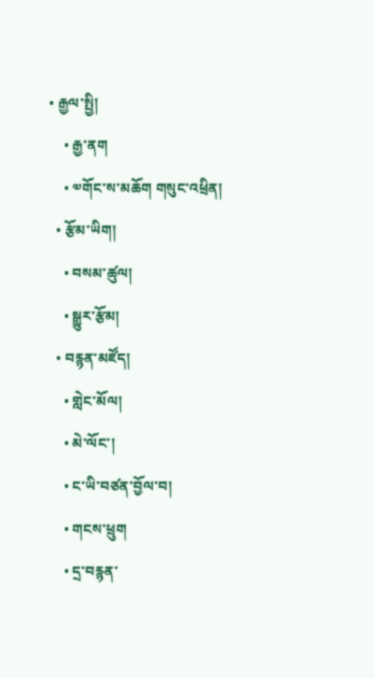• རྒྱལ་སྤྱི།
    • རྒྱ་ནག
    • ༧གོང་ས་མཆོག གསུང་འཕྲིན།
  • རྩོམ་ཡིག།
    • བསམ་ཚུལ།
    • སྒྱུར་རྩོམ།
  • བརྙན་མཛོད།
    • གླེང་མོལ།
    • མེ་ལོང་།
    • ང་ཡི་བཙན་བྱོལ་བ།
    • གངས་ཕྲུག
    • དྲ་བརྙན་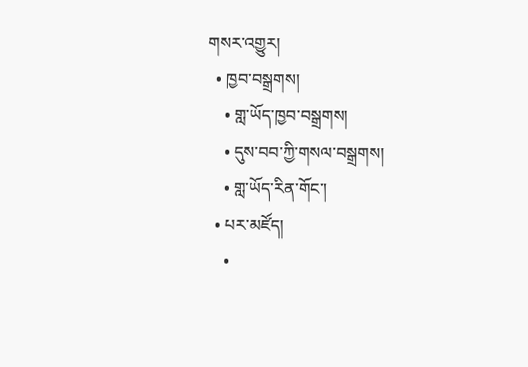གསར་འགྱུར།
  • ཁྱབ་བསྒྲགས།
    • གླ་ཡོད་ཁྱབ་བསྒྲགས།
    • དུས་བབ་ཀྱི་གསལ་བསྒྲགས།
    • གླ་ཡོད་རིན་གོང་།
  • པར་མཛོད།
    •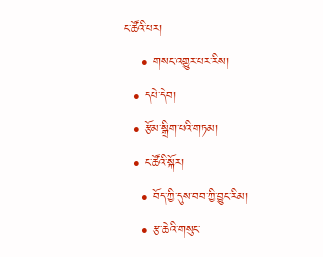ང་ཚོའི་པར།
    • གསང་འགྱུར་པར་རིས།
  • དཔེ་དེབ།
  • རྩོམ་སྒྲིག་པའི་གཏམ།
  • ང་ཚོའི་སྐོར།
    • བོད་ཀྱི་དུས་བབ་ཀྱི་བྱུང་རིམ།
    • རྩ་ཆེའི་གསུང་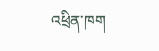འཕྲིན་ཁག